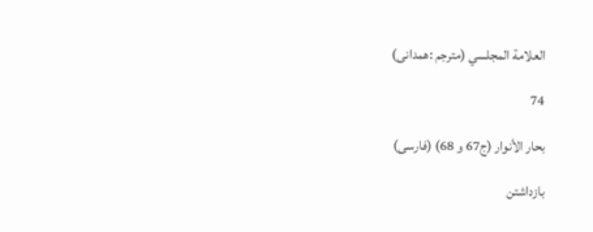العلامة المجلسي (مترجم :همدانى)

74

بحار الأنوار (ج67 و 68) (فارسى)

بازداشتن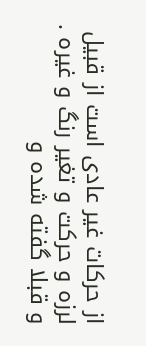از حركات غير عادى است از قبيل لرزه و حركت و تغير رنگ و غيره . و قبلا گفته شده و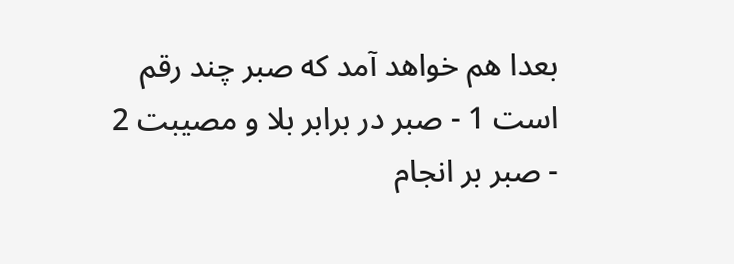بعدا هم خواهد آمد كه صبر چند رقم است 1 - صبر در برابر بلا و مصيبت 2 - صبر بر انجام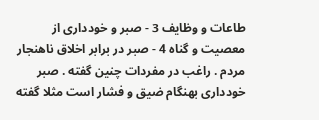طاعات و وظايف 3 - صبر و خوددارى از معصيت و گناه 4 - صبر در برابر اخلاق ناهنجار مردم . راغب در مفردات چنين گفته . صبر خوددارى بهنگام ضيق و فشار است مثلا گفته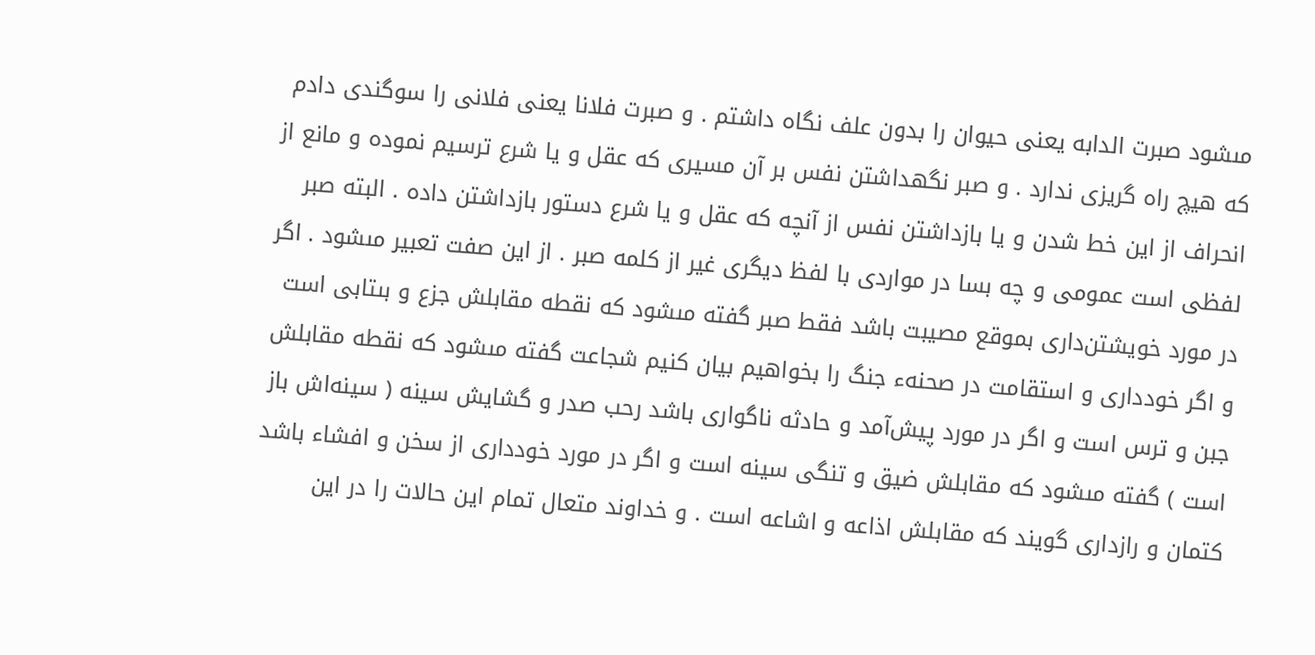مىشود صبرت الدابه يعنى حيوان را بدون علف نگاه داشتم . و صبرت فلانا يعنى فلانى را سوگندى دادم كه هيچ راه گريزى ندارد . و صبر نگهداشتن نفس بر آن مسيرى كه عقل و يا شرع ترسيم نموده و مانع از انحراف از اين خط شدن و يا بازداشتن نفس از آنچه كه عقل و يا شرع دستور بازداشتن داده . البته صبر لفظى است عمومى و چه بسا در مواردى با لفظ ديگرى غير از كلمه صبر . از اين صفت تعبير مىشود . اگر در مورد خويشتن‌دارى بموقع مصيبت باشد فقط صبر گفته مىشود كه نقطه مقابلش جزع و بىتابى است و اگر خوددارى و استقامت در صحنهء جنگ را بخواهيم بيان كنيم شجاعت گفته مىشود كه نقطه مقابلش جبن و ترس است و اگر در مورد پيش‌آمد و حادثه ناگوارى باشد رحب صدر و گشايش سينه ( سينه‌اش باز است ) گفته مىشود كه مقابلش ضيق و تنگى سينه است و اگر در مورد خوددارى از سخن و افشاء باشد كتمان و رازدارى گويند كه مقابلش اذاعه و اشاعه است . و خداوند متعال تمام اين حالات را در اين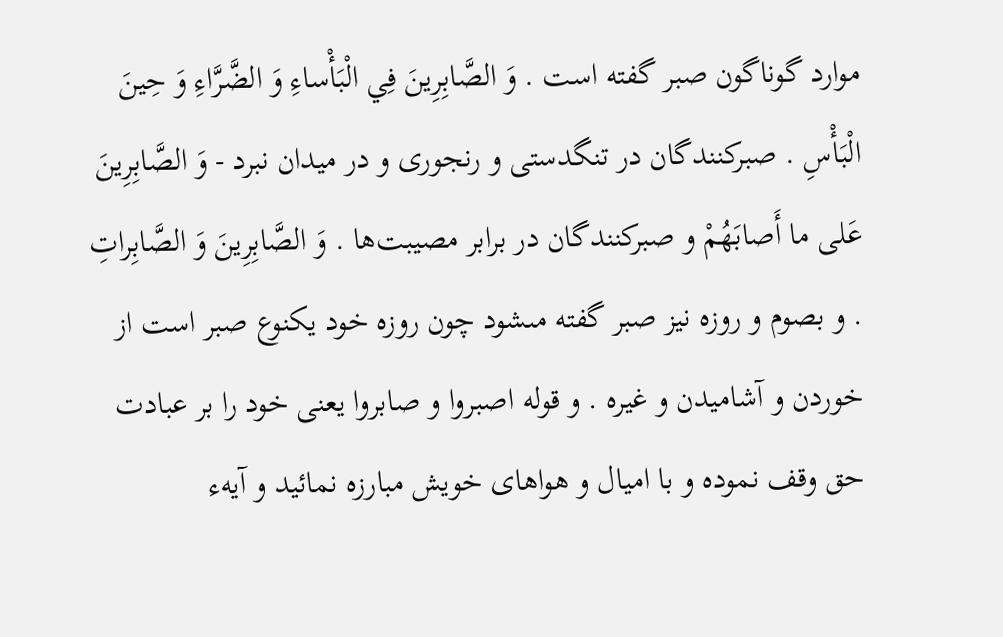موارد گوناگون صبر گفته است . وَ الصَّابِرِينَ فِي الْبَأْساءِ وَ الضَّرَّاءِ وَ حِينَ الْبَأْسِ . صبركنندگان در تنگدستى و رنجورى و در ميدان نبرد - وَ الصَّابِرِينَ عَلى ما أَصابَهُمْ و صبركنندگان در برابر مصيبت‌ها . وَ الصَّابِرِينَ وَ الصَّابِراتِ . و بصوم و روزه نيز صبر گفته مىشود چون روزه خود يكنوع صبر است از خوردن و آشاميدن و غيره . و قوله اصبروا و صابروا يعنى خود را بر عبادت حق وقف نموده و با اميال و هواهاى خويش مبارزه نمائيد و آيهء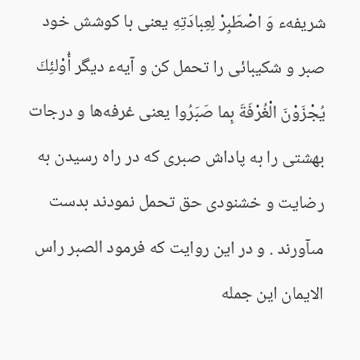شريفهء وَ اصْطَبِرْ لِعِبادَتِهِ يعنى با كوشش خود صبر و شكيبائى را تحمل كن و آيهء ديگر أُوْلئِكَ يُجْزَوْنَ الْغُرْفَةَ بِما صَبَرُوا يعنى غرفه‌ها و درجات بهشتى را به پاداش صبرى كه در راه رسيدن به رضايت و خشنودى حق تحمل نمودند بدست مىآورند . و در اين روايت كه فرمود الصبر راس الايمان اين جمله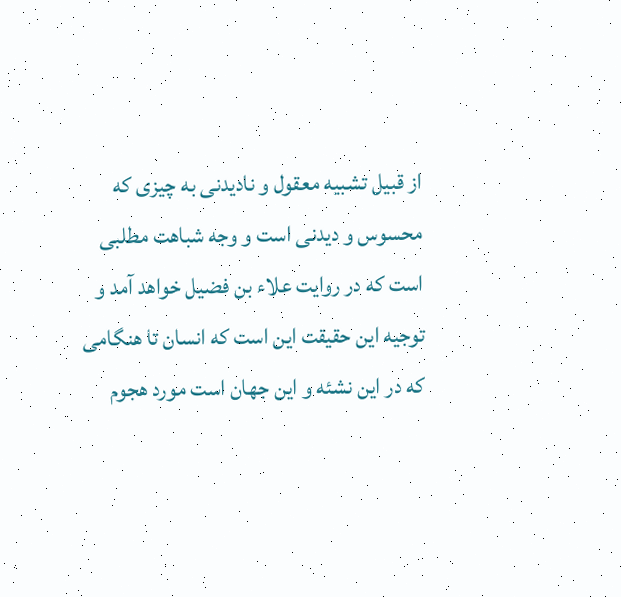از قبيل تشبيه معقول و ناديدنى به چيزى كه محسوس و ديدنى است و وجه شباهت مطلبى است كه در روايت علاء بن فضيل خواهد آمد و توجيه اين حقيقت اين است كه انسان تا هنگامى كه در اين نشئه و اين جهان است مورد هجوم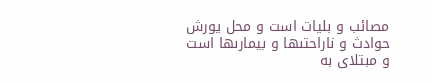مصائب و بليات است و محل يورش حوادث و ناراحتىها و بيمارىها است و مبتلاى به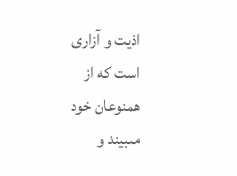اذيت و آزارى است كه از همنوعان خود مىبيند و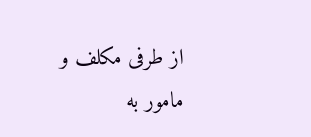از طرفى مكلف و مامور به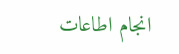انجام اطاعات